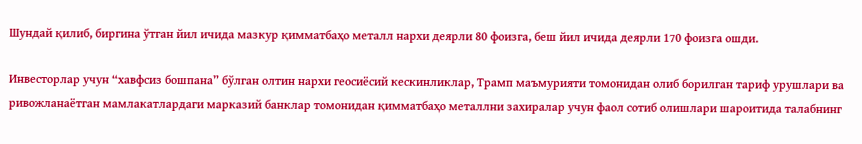Шундай қилиб, биргина ўтган йил ичида мазкур қимматбаҳо металл нархи деярли 80 фоизга, беш йил ичида деярли 170 фоизга ошди.

Инвесторлар учун “хавфсиз бошпана” бўлган олтин нархи геосиёсий кескинликлар, Трамп маъмурияти томонидан олиб борилган тариф урушлари ва ривожланаётган мамлакатлардаги марказий банклар томонидан қимматбаҳо металлни захиралар учун фаол сотиб олишлари шароитида талабнинг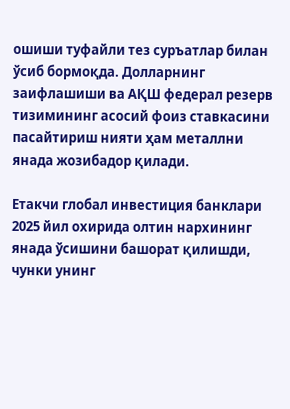ошиши туфайли тез суръатлар билан ўсиб бормоқда. Долларнинг заифлашиши ва АҚШ федерал резерв тизимининг асосий фоиз ставкасини пасайтириш нияти ҳам металлни янада жозибадор қилади.

Етакчи глобал инвестиция банклари 2025 йил охирида олтин нархининг янада ўсишини башорат қилишди, чунки унинг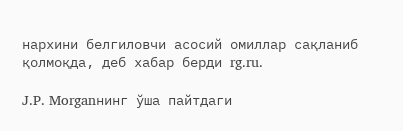нархини белгиловчи асосий омиллар сақланиб қолмоқда, деб хабар берди rg.ru.

J.P. Morganнинг ўша пайтдаги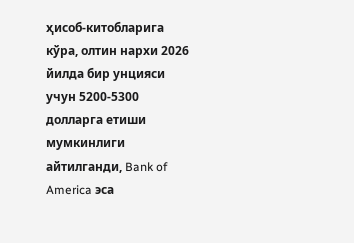ҳисоб-китобларига кўра, олтин нархи 2026 йилда бир унцияси учун 5200-5300 долларга етиши мумкинлиги айтилганди, Bank of America эса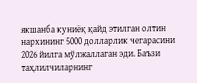якшанба куниёқ қайд этилган олтин нархининг 5000 долларлик чегарасини 2026 йилга мўлжаллаган эди. Баъзи таҳлилчиларнинг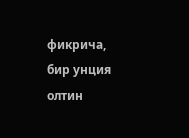фикрича, бир унция олтин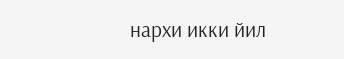нархи икки йил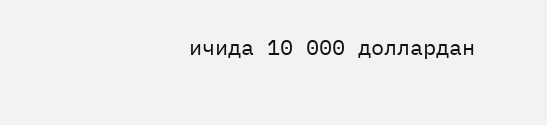ичида 10 000 доллардан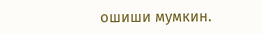ошиши мумкин.